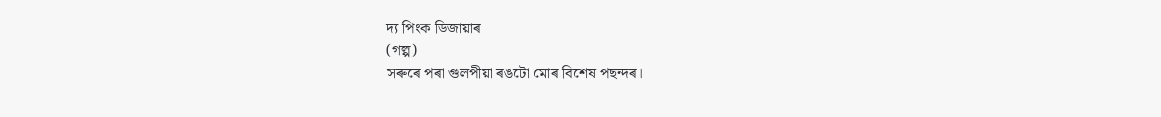দ্য পিংক ডিজায়াৰ
(গল্প)
সৰুৰে পৰা গুলপীয়া ৰঙটো মোৰ বিশেষ পছন্দৰ।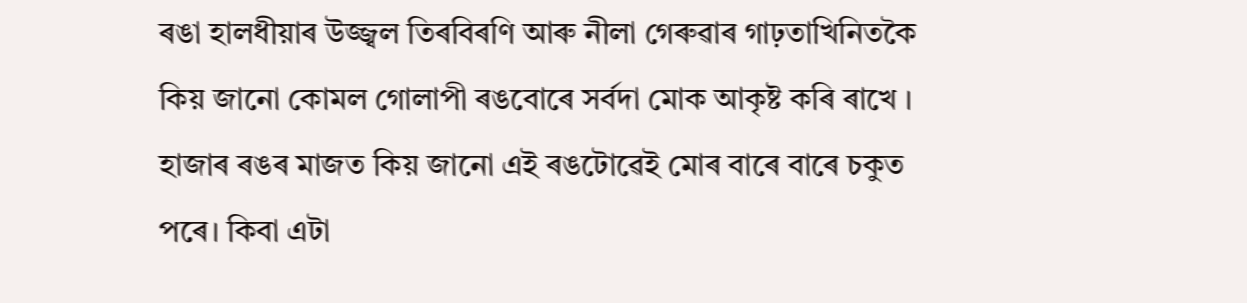ৰঙা হালধীয়াৰ উজ্জ্বল তিৰবিৰণি আৰু নীলা গেৰুৱাৰ গাঢ়তাখিনিতকৈ কিয় জানো কোমল গোলাপী ৰঙবোৰে সর্বদা মোক আকৃষ্ট কৰি ৰাখে । হাজাৰ ৰঙৰ মাজত কিয় জানো এই ৰঙটোৱেই মোৰ বাৰে বাৰে চকুত পৰে। কিবা এটা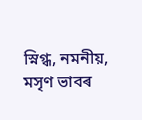স্নিগ্ধ, নমনীয়, মসৃণ ভাবৰ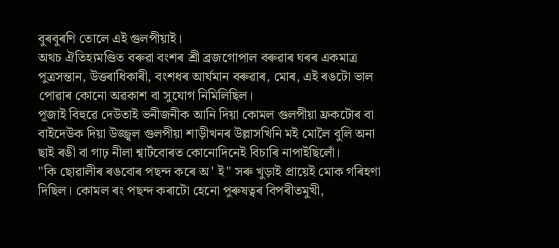বুৰবুৰণি তোলে এই গুলপীয়াই।
অথচ ঐতিহ্যমণ্ডিত বৰুৱা বংশৰ শ্ৰী ব্ৰজগোপাল বৰুৱাৰ ঘৰৰ একমাত্ৰ পুত্ৰসন্তান, উত্তৰাধিকাৰী, বংশধৰ আৰ্যমান বৰুৱাৰ, মোৰ, এই ৰঙটো ভাল পোৱাৰ কোনো অৱকাশ বা সুযোগ নিমিলিছিল।
পূজাই বিহুৱে দেউতাই ভনীজনীক আনি দিয়া কোমল গুলপীয়া ফ্ৰকটোৰ বা বাইদেউক দিয়া উজ্জ্বল গুলপীয়া শাড়ীখনৰ উল্লাসখিনি মই মোলৈ বুলি অনা ছাই ৰঙী বা গাঢ় নীলা শ্বাৰ্টবোৰত কোনোদিনেই বিচাৰি নাপাইছিলোঁ।
"কি ছোৱালীৰ ৰঙবোৰ পছন্দ কৰে অ' ই" সৰু খুড়াই প্ৰায়েই মোক গৰিহণা দিছিল। কোমল ৰং পছন্দ কৰাটো হেনো পুৰুষত্বৰ বিপৰীতমুখী,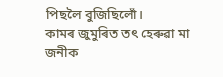পিছলৈ বুজিছিলোঁ।
কামৰ জুমুৰিত তৎ হেৰুৱা মা জনীক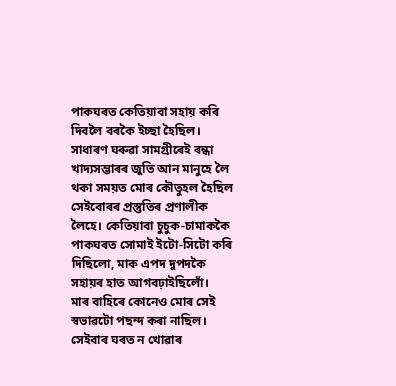পাকঘৰত কেতিয়াবা সহায় কৰি দিবলৈ বৰকৈ ইচ্ছা হৈছিল। সাধাৰণ ঘৰুৱা সামগ্ৰীৰেই ৰন্ধা খাদ্যসম্ভাৰৰ জুতি আন মানুহে লৈ থকা সময়ত মোৰ কৌতুহল হৈছিল সেইবোৰৰ প্ৰস্তুতিৰ প্ৰণালীক লৈহে। কেতিয়াবা চুচুক-চামাককৈ পাকঘৰত সোমাই ইটো-সিটো কৰি দিছিলো, মাক এপদ দুপদকৈ সহায়ৰ হাত আগবঢ়াইছিলোঁ।
মাৰ বাহিৰে কোনেও মোৰ সেই স্বভাৱটো পছন্দ কৰা নাছিল।
সেইবাৰ ঘৰত ন খোৱাৰ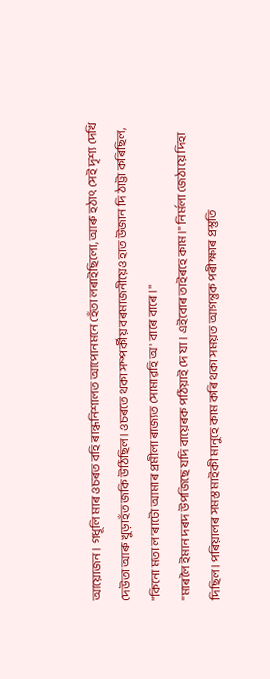আয়োজন। গধূলি মাৰ ওচৰত বহি ৰান্ধনিশালত আপোনমনে হেঁতা লৰাইছিলো, আৰু হঠাৎ সেই দৃশ্য দেখি দেউতা আৰু খুড়াহঁত জকি উঠিছিল। ওচৰতে থকা সম্পৰ্কীয় বৰমাজনীয়েও হাত উজান দি ঠাট্টা কৰিছিল,
"কিনো মতা ল'ৰাটো আমাৰ প্ৰমীলা ৰাজ্যত সোমাৱহি অ' বাৰে বাৰে।"
"মাৰলৈ ইমান দৰদ উপজিছে যদি বায়েৰক পঠিয়াই দে যা। এইবোৰ তাইৰহে কাম।" নিৰ্মলা জেঠায়ে দিহা দিছিল। পৰিয়ালৰ সমস্ত মাইকী মানুহে কাম কৰি থকা সময়ত আগন্তুক পৰীক্ষাৰ প্ৰস্তুতি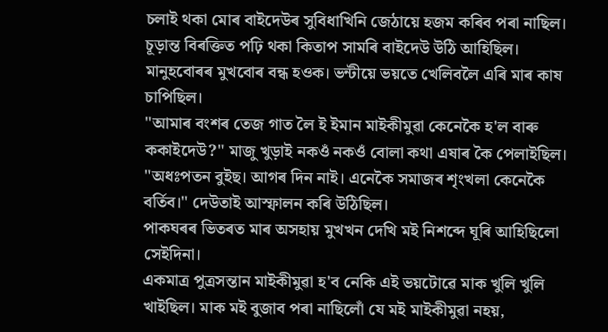চলাই থকা মোৰ বাইদেউৰ সুবিধাখিনি জেঠায়ে হজম কৰিব পৰা নাছিল।
চূড়ান্ত বিৰক্তিত পঢ়ি থকা কিতাপ সামৰি বাইদেউ উঠি আহিছিল। মানুহবোৰৰ মুখবোৰ বন্ধ হওক। ভন্টীয়ে ভয়তে খেলিবলৈ এৰি মাৰ কাষ চাপিছিল।
"আমাৰ বংশৰ তেজ গাত লৈ ই ইমান মাইকীমুৱা কেনেকৈ হ'ল বাৰু ককাইদেউ?" মাজু খুড়াই নকওঁ নকওঁ বোলা কথা এষাৰ কৈ পেলাইছিল।
"অধঃপতন বুইছ। আগৰ দিন নাই। এনেকৈ সমাজৰ শৃংখলা কেনেকৈ বর্তিব।" দেউতাই আস্ফালন কৰি উঠিছিল।
পাকঘৰৰ ভিতৰত মাৰ অসহায় মুখখন দেখি মই নিশব্দে ঘূৰি আহিছিলো সেইদিনা।
একমাত্ৰ পুত্ৰসন্তান মাইকীমুৱা হ'ব নেকি এই ভয়টোৱে মাক খুলি খুলি খাইছিল। মাক মই বুজাব পৰা নাছিলোঁ যে মই মাইকীমুৱা নহয়,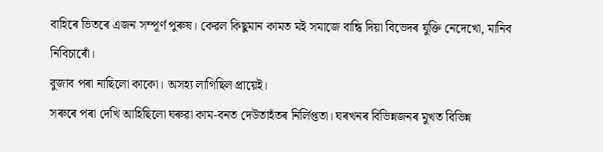বাহিৰে ভিতৰে এজন সম্পূৰ্ণ পুৰুষ। কেৱল কিছুমান কামত মই সমাজে বান্ধি দিয়া বিভেদৰ যুক্তি নেদেখো, মানিব নিবিচাৰোঁ।
বুজাব পৰা নাছিলো কাকো। অসহ্য লাগিছিল প্ৰায়েই।
সৰুৰে পৰা দেখি আহিছিলো ঘৰুৱা কাম-বনত দেউতাহঁতৰ নিৰ্লিপ্ততা। ঘৰখনৰ বিভিন্নজনৰ মুখত বিভিন্ন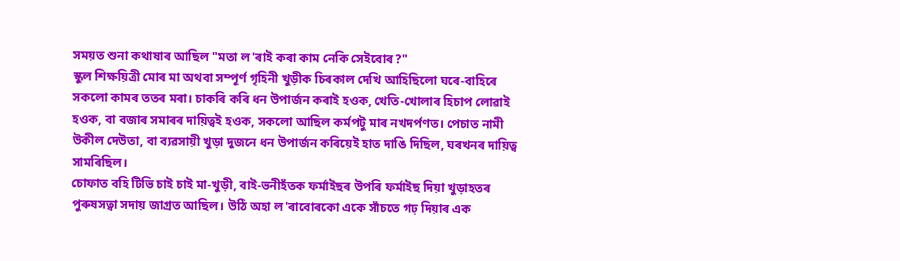সময়ত শুনা কথাষাৰ আছিল "মতা ল'ৰাই কৰা কাম নেকি সেইবোৰ?"
স্কুল শিক্ষয়িত্ৰী মোৰ মা অথবা সম্পূৰ্ণ গৃহিনী খুড়ীক চিৰকাল দেখি আহিছিলো ঘৰে-বাহিৰে সকলো কামৰ ততৰ মৰা। চাকৰি কৰি ধন উপাৰ্জন কৰাই হওক, খেতি-খোলাৰ হিচাপ লোৱাই হওক, বা বজাৰ সমাৰৰ দায়িত্বই হওক, সকলো আছিল কৰ্মপটু মাৰ নখদৰ্পণত। পেচাত নামী উকীল দেউতা, বা ব্যৱসায়ী খুড়া দুজনে ধন উপাৰ্জন কৰিয়েই হাত দাঙি দিছিল, ঘৰখনৰ দায়িত্ব সামৰিছিল।
চোফাত বহি টিভি চাই চাই মা-খুড়ী, বাই-ভনীহঁতক ফৰ্মাইছৰ উপৰি ফৰ্মাইছ দিয়া খুড়াহতৰ পুৰুষসত্বা সদায় জাগ্ৰত আছিল। উঠি অহা ল'ৰাবোৰকো একে সাঁচতে গঢ় দিয়াৰ এক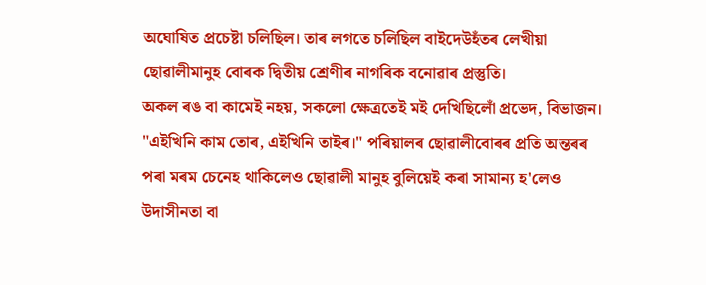অঘোষিত প্ৰচেষ্টা চলিছিল। তাৰ লগতে চলিছিল বাইদেউহঁতৰ লেখীয়া ছোৱালীমানুহ বোৰক দ্বিতীয় শ্ৰেণীৰ নাগৰিক বনোৱাৰ প্ৰস্তুতি।
অকল ৰঙ বা কামেই নহয়, সকলো ক্ষেত্ৰতেই মই দেখিছিলোঁ প্ৰভেদ, বিভাজন। "এইখিনি কাম তোৰ, এইখিনি তাইৰ।" পৰিয়ালৰ ছোৱালীবোৰৰ প্ৰতি অন্তৰৰ পৰা মৰম চেনেহ থাকিলেও ছোৱালী মানুহ বুলিয়েই কৰা সামান্য হ'লেও উদাসীনতা বা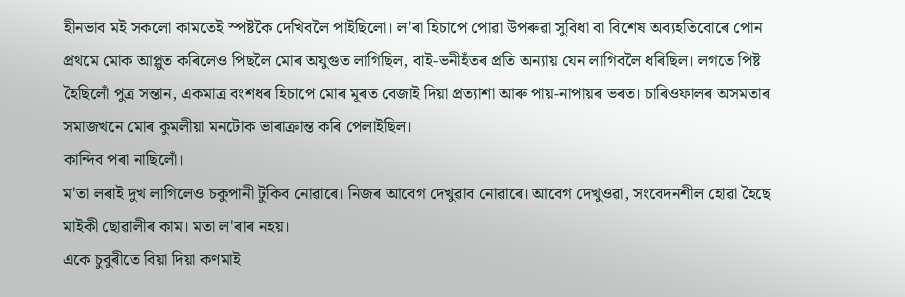হীনভাব মই সকলো কামতেই স্পষ্টকৈ দেখিবলৈ পাইছিলো। ল'ৰা হিচাপে পোৱা উপৰুৱা সুবিধা বা বিশেষ অব্যহতিবোৰে পোন প্ৰথমে মোক আপ্লুত কৰিলেও পিছলৈ মোৰ অযুগুত লাগিছিল, বাই-ভনীহঁতৰ প্ৰতি অন্যায় যেন লাগিবলৈ ধৰিছিল। লগতে পিষ্ট হৈছিলোঁ পুত্ৰ সন্তান, একমাত্ৰ বংশধৰ হিচাপে মোৰ মূৰত বেজাই দিয়া প্ৰত্যাশা আৰু পায়-নাপায়ৰ ভৰত। চাৰিওফালৰ অসমতাৰ সমাজখনে মোৰ কুমলীয়া মনটোক ভাৰাক্ৰান্ত কৰি পেলাইছিল।
কান্দিব পৰা নাছিলোঁ।
ম'তা লৰাই দুখ লাগিলেও চকুপানী টুকিব নোৱাৰে। নিজৰ আবেগ দেখুৱাব নোৱাৰে। আবেগ দেখুওৱা, সংবেদনশীল হোৱা হৈছে মাইকী ছোৱালীৰ কাম। মতা ল'ৰাৰ নহয়।
একে চুবুৰীতে বিয়া দিয়া কণমাই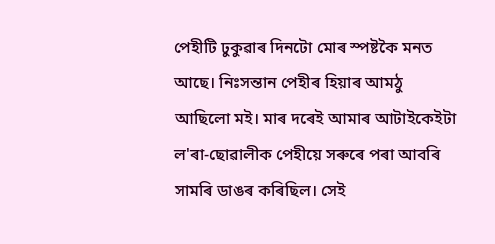পেহীটি ঢুকুৱাৰ দিনটো মোৰ স্পষ্টকৈ মনত আছে। নিঃসন্তান পেহীৰ হিয়াৰ আমঠু আছিলো মই। মাৰ দৰেই আমাৰ আটাইকেইটা ল'ৰা-ছোৱালীক পেহীয়ে সৰুৰে পৰা আবৰি সামৰি ডাঙৰ কৰিছিল। সেই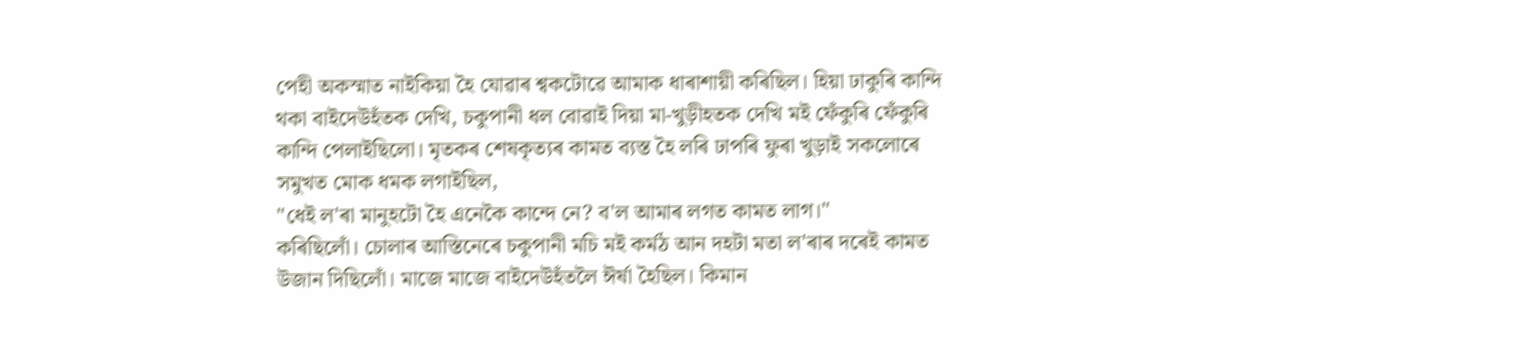পেহী অকস্মাত নাইকিয়া হৈ যোৱাৰ শ্বকটোৱে আমাক ধাৰাশায়ী কৰিছিল। হিয়া ঢাকুৰি কান্দি থকা বাইদেউহঁতক দেখি, চকুপানী ধল বোৱাই দিয়া মা-খুড়ীহতক দেখি মই ফেঁকুৰি ফেঁকুৰি কান্দি পেলাইছিলো। মৃতকৰ শেষকৃত্যৰ কামত ব্যস্ত হৈ লৰি ঢাপৰি ফুৰা খুড়াই সকলোৰে সমুখত মোক ধমক লগাইছিল,
"ধেই ল'ৰা মানুহটো হৈ এনেকৈ কান্দে নে? ব'ল আমাৰ লগত কামত লাগ।"
কৰিছিলোঁ। চোলাৰ আস্তিনেৰে চকুপানী মচি মই কৰ্মঠ আন দহটা মতা ল'ৰাৰ দৰেই কামত উজান দিছিলোঁ। মাজে মাজে বাইদেউহঁতলৈ ঈৰ্ষা হৈছিল। কিমান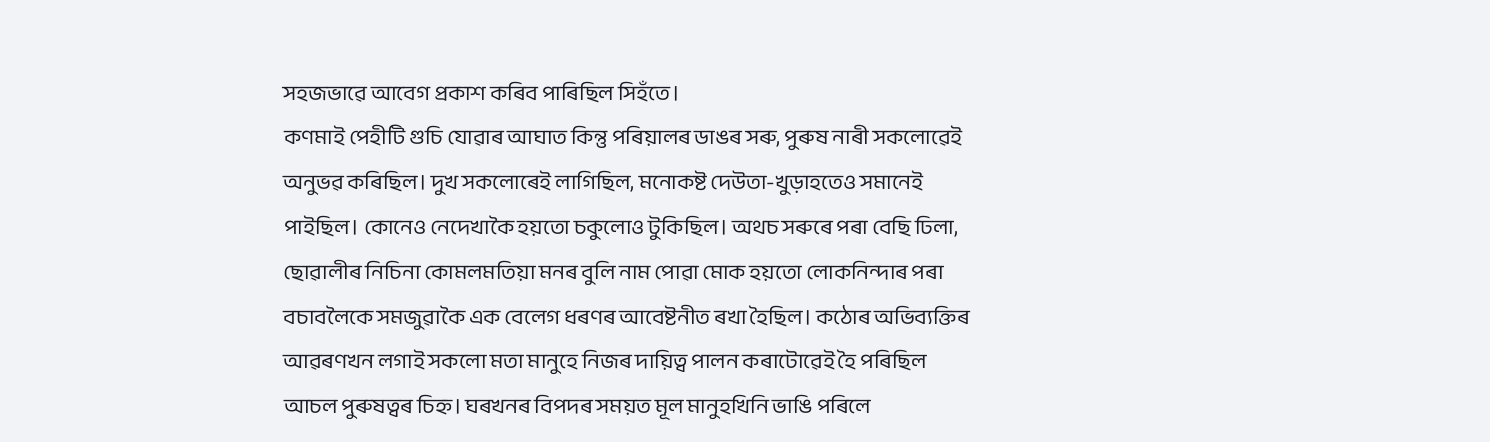সহজভাৱে আবেগ প্ৰকাশ কৰিব পাৰিছিল সিহঁতে।
কণমাই পেহীটি গুচি যোৱাৰ আঘাত কিন্তু পৰিয়ালৰ ডাঙৰ সৰু, পুৰুষ নাৰী সকলোৱেই অনুভৱ কৰিছিল। দুখ সকলোৰেই লাগিছিল, মনোকষ্ট দেউতা-খুড়াহতেও সমানেই পাইছিল। কোনেও নেদেখাকৈ হয়তো চকুলোও টুকিছিল। অথচ সৰুৰে পৰা বেছি ঢিলা, ছোৱালীৰ নিচিনা কোমলমতিয়া মনৰ বুলি নাম পোৱা মোক হয়তো লোকনিন্দাৰ পৰা বচাবলৈকে সমজুৱাকৈ এক বেলেগ ধৰণৰ আবেষ্টনীত ৰখা হৈছিল। কঠোৰ অভিব্যক্তিৰ আৱৰণখন লগাই সকলো মতা মানুহে নিজৰ দায়িত্ব পালন কৰাটোৱেই হৈ পৰিছিল আচল পুৰুষত্বৰ চিহ্ন। ঘৰখনৰ বিপদৰ সময়ত মূল মানুহখিনি ভাঙি পৰিলে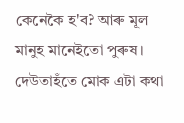কেনেকৈ হ'ব? আৰু মূল মানুহ মানেইতো পুৰুষ।
দেউতাহঁতে মোক এটা কথা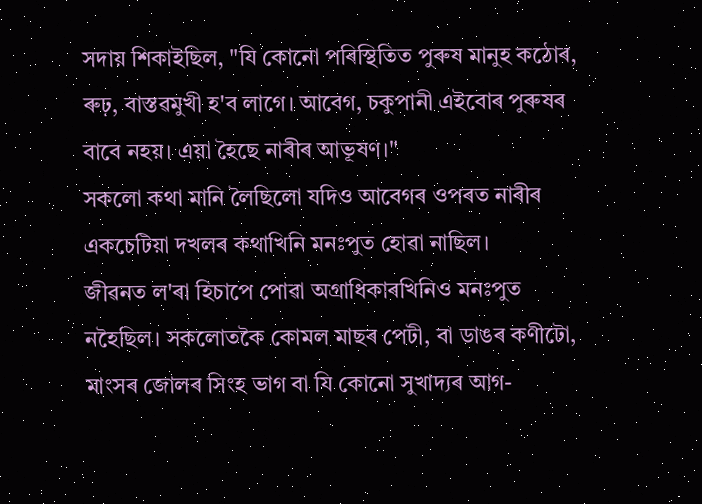সদায় শিকাইছিল, "যি কোনো পৰিস্থিতিত পুৰুষ মানুহ কঠোৰ, ৰুঢ়, বাস্তৱমুখী হ'ব লাগে। আবেগ, চকুপানী এইবোৰ পুৰুষৰ বাবে নহয়। এয়া হৈছে নাৰীৰ আভূষণ।"
সকলো কথা মানি লৈছিলো যদিও আবেগৰ ওপৰত নাৰীৰ একচেটিয়া দখলৰ কথাখিনি মনঃপুত হোৱা নাছিল।
জীৱনত ল'ৰা হিচাপে পোৱা অগ্ৰাধিকাৰখিনিও মনঃপুত নহৈছিল। সকলোতকৈ কোমল মাছৰ পেটী, বা ডাঙৰ কণীটো, মাংসৰ জোলৰ সিংহ ভাগ বা যি কোনো সুখাদ্যৰ আগ-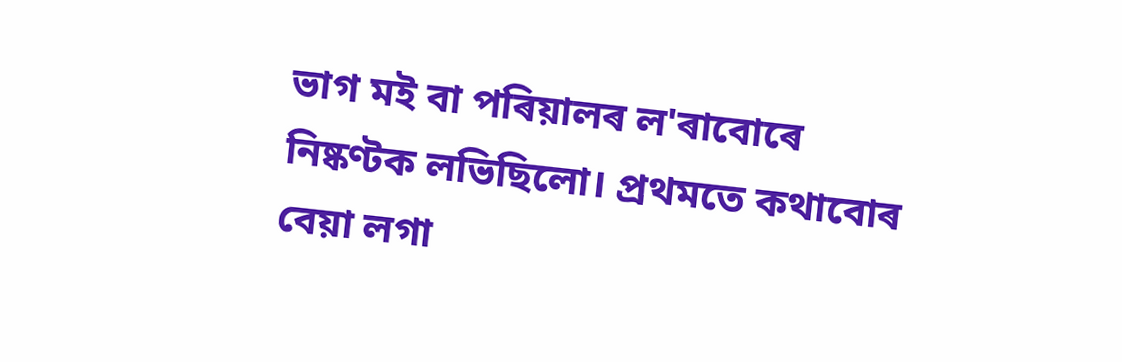ভাগ মই বা পৰিয়ালৰ ল'ৰাবোৰে নিষ্কণ্টক লভিছিলো। প্ৰথমতে কথাবোৰ বেয়া লগা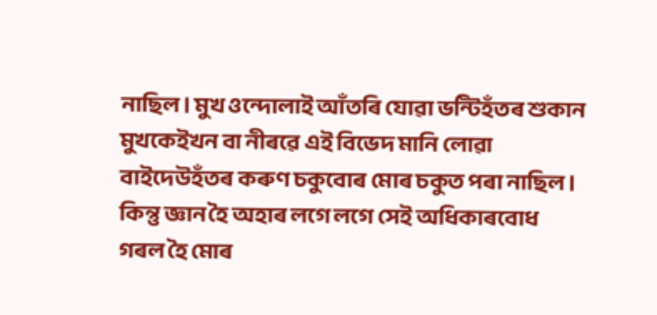নাছিল। মুখ ওন্দোলাই আঁতৰি যোৱা ভন্টিহঁতৰ শুকান মুখকেইখন বা নীৰৱে এই বিভেদ মানি লোৱা বাইদেউহঁতৰ কৰুণ চকুবোৰ মোৰ চকুত পৰা নাছিল।
কিন্তু জ্ঞান হৈ অহাৰ লগে লগে সেই অধিকাৰবোধ গৰল হৈ মোৰ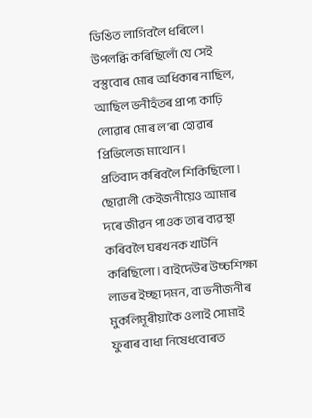ডিঙিত লাগিবলৈ ধৰিলে। উপলব্ধি কৰিছিলোঁ যে সেই বস্তুবোৰ মোৰ অধিকাৰ নাছিল, আছিল ভনীহঁতৰ প্ৰাপ্য কাঢ়ি লোৱাৰ মোৰ ল'ৰা হোৱাৰ প্ৰিভিলেজ মাথোন।
প্ৰতিবাদ কৰিবলৈ শিকিছিলো। ছোৱালী কেইজনীয়েও আমাৰ দৰে জীৱন পাওক তাৰ ব্যৱস্থা কৰিবলৈ ঘৰখনক খাটনি কৰিছিলো। বাইদেউৰ উচ্চশিক্ষা লাভৰ ইচ্ছা দমন, বা ভনীজনীৰ মুকলিমূৰীয়াকৈ ওলাই সোমাই ফুৰাৰ বাধা নিষেধবোৰত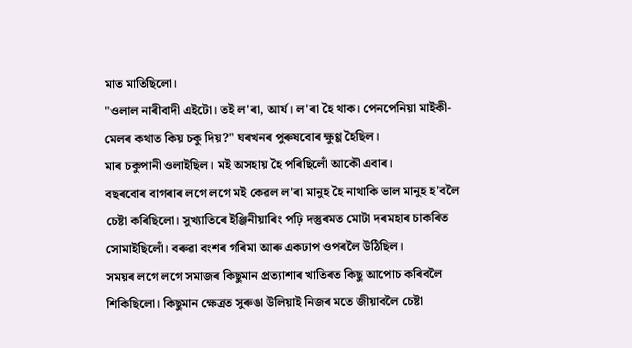মাত মাতিছিলো।
"ওলাল নাৰীবাদী এইটো। তই ল'ৰা, আৰ্য। ল'ৰা হৈ থাক। পেনপেনিয়া মাইকী-মেলৰ কথাত কিয় চকু দিয়?" ঘৰখনৰ পুৰুষবোৰ ক্ষুণ্ণ হৈছিল।
মাৰ চকুপানী ওলাইছিল। মই অসহায় হৈ পৰিছিলোঁ আকৌ এবাৰ।
বছৰবোৰ বাগৰাৰ লগে লগে মই কেৱল ল'ৰা মানুহ হৈ নাথাকি ভাল মানুহ হ'বলৈ চেষ্টা কৰিছিলো। সুখ্যাতিৰে ইঞ্জিনীয়াৰিং পঢ়ি দস্তুৰমত মোটা দৰমহাৰ চাকৰিত সোমাইছিলোঁ। বৰুৱা বংশৰ গৰিমা আৰু একঢাপ ওপৰলৈ উঠিছিল।
সময়ৰ লগে লগে সমাজৰ কিছুমান প্ৰত্যাশাৰ খাতিৰত কিছু আপোচ কৰিবলৈ শিকিছিলো। কিছুমান ক্ষেত্ৰত সুৰুঙা উলিয়াই নিজৰ মতে জীয়াবলৈ চেষ্টা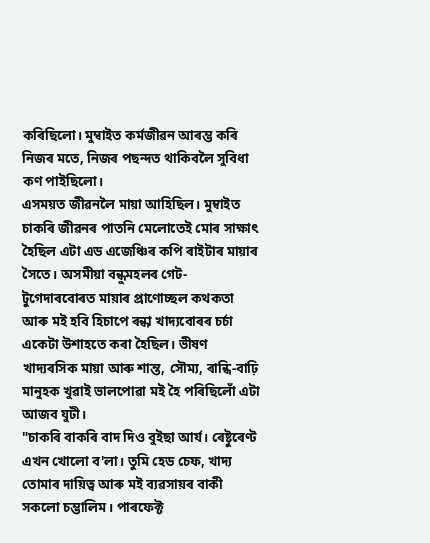কৰিছিলো। মুম্বাইত কৰ্মজীৱন আৰম্ভ কৰি নিজৰ মতে, নিজৰ পছন্দত থাকিবলৈ সুবিধা কণ পাইছিলো।
এসময়ত জীৱনলৈ মায়া আহিছিল। মুম্বাইত চাকৰি জীৱনৰ পাতনি মেলোতেই মোৰ সাক্ষাৎ হৈছিল এটা এড এজেঞ্চিৰ কপি ৰাইটাৰ মায়াৰ সৈতে। অসমীয়া বন্ধুমহলৰ গেট-টুগেদাৰবোৰত মায়াৰ প্ৰাণোচ্ছল কথকতা আৰু মই হবি হিচাপে ৰন্ধা খাদ্যবোৰৰ চৰ্চা একেটা উশাহতে কৰা হৈছিল। ভীষণ খাদ্যৰসিক মায়া আৰু শান্ত, সৌম্য, ৰান্ধি-বাঢ়ি মানুহক খুৱাই ভালপোৱা মই হৈ পৰিছিলোঁ এটা আজব যুটী।
"চাকৰি বাকৰি বাদ দিও বুইছা আৰ্য। ৰেষ্টুৰেণ্ট এখন খোলো ব'লা। তুমি হেড চেফ, খাদ্য তোমাৰ দায়িত্ব আৰু মই ব্যৱসায়ৰ বাকী সকলো চম্ভালিম। পাৰফেক্ট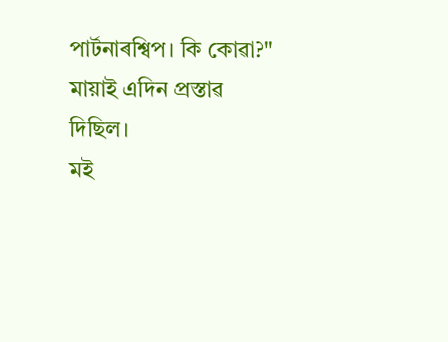পাৰ্টনাৰশ্বিপ। কি কোৱা?" মায়াই এদিন প্ৰস্তাৱ দিছিল।
মই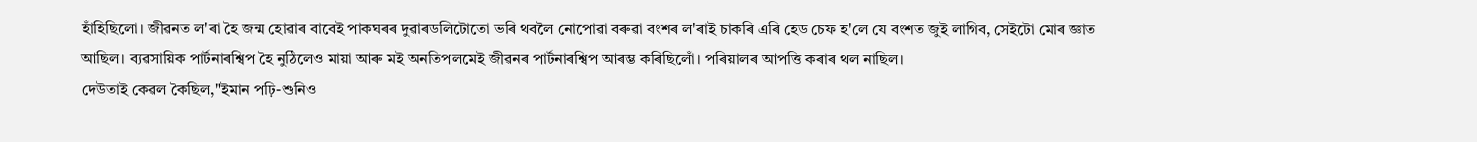হাঁহিছিলো। জীৱনত ল'ৰা হৈ জন্ম হোৱাৰ বাবেই পাকঘৰৰ দুৱাৰডলিটোতো ভৰি থবলৈ নোপোৱা বৰুৱা বংশৰ ল'ৰাই চাকৰি এৰি হেড চেফ হ'লে যে বংশত জুই লাগিব, সেইটো মোৰ জ্ঞাত আছিল। ব্যৱসায়িক পাৰ্টনাৰশ্বিপ হৈ নুঠিলেও মায়া আৰু মই অনতিপলমেই জীৱনৰ পাৰ্টনাৰশ্বিপ আৰম্ভ কৰিছিলোঁ। পৰিয়ালৰ আপত্তি কৰাৰ থল নাছিল।
দেউতাই কেৱল কৈছিল,"ইমান পঢ়ি-শুনিও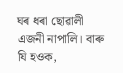ঘৰ ধৰা ছোৱালী এজনী নাপালি। বাৰু যি হওক,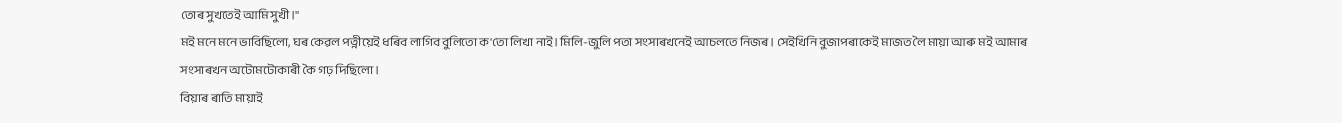তোৰ সুখতেই আমি সুখী।"
মই মনে মনে ভাবিছিলো, ঘৰ কেৱল পত্নীয়েই ধৰিব লাগিব বুলিতো ক'তো লিখা নাই। মিলি-জুলি পতা সংসাৰখনেই আচলতে নিজৰ। সেইখিনি বুজাপৰাকেই মাজত লৈ মায়া আৰু মই আমাৰ সংসাৰখন অটোমটোকাৰী কৈ গঢ় দিছিলো।
বিয়াৰ ৰাতি মায়াই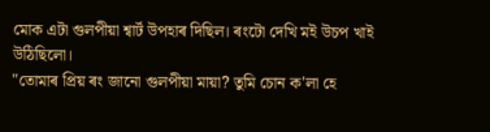মোক এটা গুলপীয়া শ্বাৰ্ট উপহাৰ দিছিল। ৰংটো দেখি মই উচপ খাই উঠিছিলো।
"তোমাৰ প্রিয় ৰং জানো গুলপীয়া মায়া? তুমি চোন ক'লা হে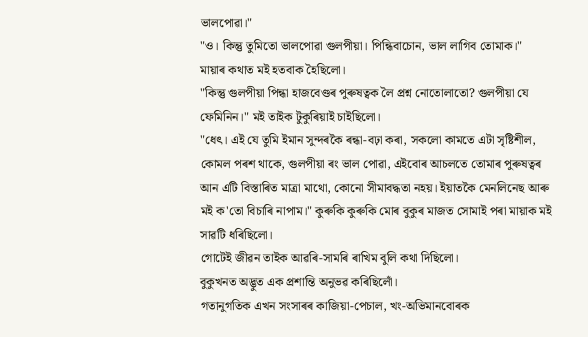ভালপোৱা।"
"ও। কিন্তু তুমিতো ভালপোৱা গুলপীয়া। পিন্ধিবাচোন, ভাল লাগিব তোমাক।"
মায়াৰ কথাত মই হতবাক হৈছিলো।
"কিন্তু গুলপীয়া পিন্ধা হাজবেণ্ডৰ পুৰুষত্বক লৈ প্ৰশ্ন নোতোলাতো? গুলপীয়া যে ফেমিনিন।" মই তাইক টুকুৰিয়াই চাইছিলো।
"ধেৎ। এই যে তুমি ইমান সুন্দৰকৈ ৰন্ধা-বঢ়া কৰা, সকলো কামতে এটা সৃষ্টিশীল, কোমল পৰশ থাকে, গুলপীয়া ৰং ভাল পোৱা, এইবোৰ আচলতে তোমাৰ পুৰুষত্বৰ আন এটি বিস্তাৰিত মাত্ৰা মাথো, কোনো সীমাবদ্ধতা নহয়। ইয়াতকৈ মেনলিনেছ আৰু মই ক'তো বিচাৰি নাপাম।" কুৰুকি কুৰুকি মোৰ বুকুৰ মাজত সোমাই পৰা মায়াক মই সাৱটি ধৰিছিলো।
গোটেই জীৱন তাইক আৱৰি-সামৰি ৰাখিম বুলি কথা দিছিলো।
বুকুখনত অদ্ভুত এক প্ৰশান্তি অনুভৱ কৰিছিলোঁ।
গতানুগতিক এখন সংসাৰৰ কাজিয়া-পেচাল, খং-অভিমানবোৰক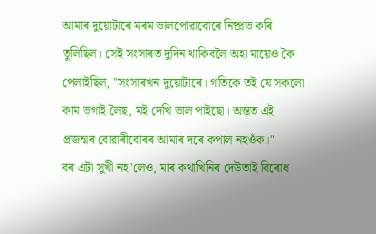আমাৰ দুয়োটাৰে মৰম ভালপোৱাবোৰে নিষ্প্ৰভ কৰি তুলিছিল। সেই সংসাৰত দুদিন থাকিবলৈ অহা মায়েও কৈ পেলাইছিল, "সংসাৰখন দুয়োটাৰে। গতিকে তই যে সকলো কাম ভগাই লৈছ, মই দেখি ভাল পাইছো। অন্তত এই প্ৰজন্মৰ বোৱাৰীবোৰৰ আমাৰ দৰে কপাল নহওঁক।"
বৰ এটা সুখী নহ'লেও, মাৰ কথাখিনিৰ দেউতাই বিৰোধ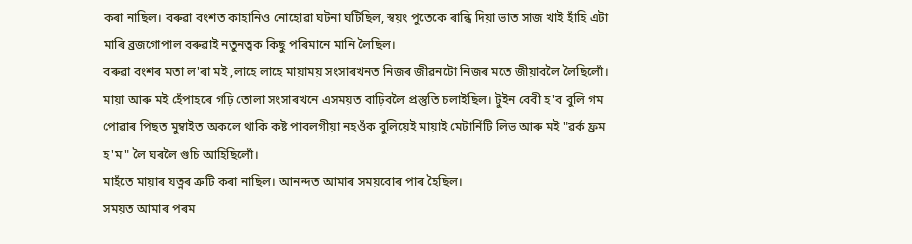কৰা নাছিল। বৰুৱা বংশত কাহানিও নোহোৱা ঘটনা ঘটিছিল, স্বয়ং পুতেকে ৰান্ধি দিয়া ভাত সাজ খাই হাঁহি এটা মাৰি ব্ৰজগোপাল বৰুৱাই নতুনত্বক কিছু পৰিমানে মানি লৈছিল।
বৰুৱা বংশৰ মতা ল'ৰা মই ,লাহে লাহে মায়াময় সংসাৰখনত নিজৰ জীৱনটো নিজৰ মতে জীয়াবলৈ লৈছিলোঁ।
মায়া আৰু মই হেঁপাহৰে গঢ়ি তোলা সংসাৰখনে এসময়ত বাঢ়িবলৈ প্ৰস্তুতি চলাইছিল। টুইন বেবী হ'ব বুলি গম পোৱাৰ পিছত মুম্বাইত অকলে থাকি কষ্ট পাবলগীয়া নহওঁক বুলিয়েই মায়াই মেটাৰ্নিটি লিভ আৰু মই "ৱৰ্ক ফ্ৰম হ'ম" লৈ ঘৰলৈ গুচি আহিছিলোঁ।
মাহঁতে মায়াৰ যত্নৰ ত্ৰুটি কৰা নাছিল। আনন্দত আমাৰ সময়বোৰ পাৰ হৈছিল।
সময়ত আমাৰ পৰম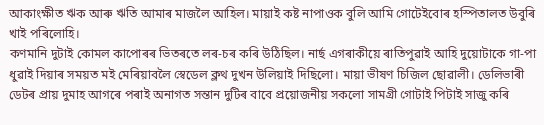আকাংক্ষীত ঋক আৰু ঋতি আমাৰ মাজলৈ আহিল। মায়াই কষ্ট নাপাওক বুলি আমি গোটেইবোৰ হস্পিতালত উবুৰি খাই পৰিলোহি।
কণমানি দুটাই কোমল কাপোৰৰ ভিতৰতে লৰ-চৰ কৰি উঠিছিল। নাৰ্ছ এগৰাকীয়ে ৰাতিপুৱাই আহি দুয়োটাকে গা-পা ধুৱাই দিয়াৰ সময়ত মই মেৰিয়াবলৈ স্বেডেল ক্লথ দুখন উলিয়াই দিছিলো। মায়া ভীষণ চিজিল ছোৱালী। ডেলিভাৰী ডেটৰ প্ৰায় দুমাহ আগৰে পৰাই অনাগত সন্তান দুটিৰ বাবে প্ৰয়োজনীয় সকলো সামগ্ৰী গোটাই পিটাই সাজু কৰি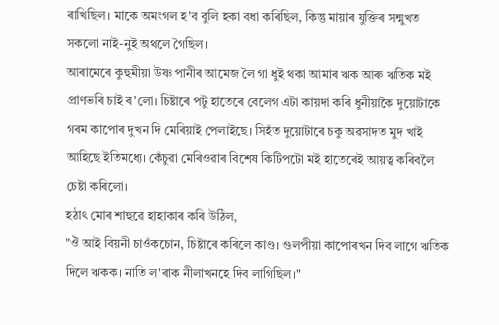ৰাখিছিল। মাকে অমংগল হ'ব বুলি হকা বধা কৰিছিল, কিন্তু মায়াৰ যুক্তিৰ সন্মুখত সকলো নাই-নুই অথলে গৈছিল।
আৰামেৰে কুহুমীয়া উষ্ণ পানীৰ আমেজ লৈ গা ধুই থকা আমাৰ ঋক আৰু ঋতিক মই প্ৰাণভৰি চাই ৰ'লো। চিষ্টাৰে পটু হাতেৰে বেলেগ এটা কায়দা কৰি ধুনীয়াকৈ দুয়োটাকে গৰম কাপোৰ দুখন দি মেৰিয়াই পেলাইছে। সিহঁত দুয়োটাৰে চকু অৱসাদত মুদ খাই আহিছে ইতিমধ্যে। কেঁচুৱা মেৰিওৱাৰ বিশেষ কিটিপটো মই হাতেৰেই আয়ত্ব কৰিবলৈ চেষ্টা কৰিলো।
হঠাৎ মোৰ শাহুৱে হাহাকাৰ কৰি উঠিল,
"ঔ আই বিয়নী চাওঁকচোন, চিষ্টাৰে কৰিলে কাণ্ড। গুলপীয়া কাপোৰখন দিব লাগে ঋতিক দিলে ঋকক। নাতি ল'ৰাক নীলাখনহে দিব লাগিছিল।"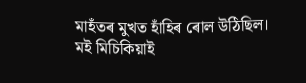মাহঁতৰ মুখত হাঁহিৰ ৰোল উঠিছিল।
মই মিচিকিয়াই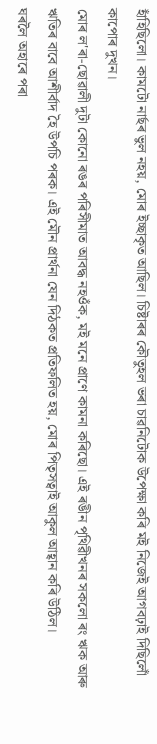হাঁহিছিলো। কামটো নাৰ্ছৰ ভুল নহয়, মোৰ ইচ্ছাকৃত আছিল। চিষ্টাৰৰ কৌতুহল ভৰা চাৱনিটোক উপেক্ষা কৰি মই নিজেই আগবঢ়াই দিছিলোঁ কাপোৰ দুখন।
মোৰ ল'ৰা-ছোৱালী দুটা কোনো ৰঙৰ পৰিসীমাত আবদ্ধ নহওঁক, মই মনে প্ৰাণে কামনা কৰিছো। এই ৰঙীন পৃথিৱীখনৰ সকলো ৰং ঋক আৰু ঋতিৰ বাবে আশীৰ্বাদ হৈ উপচি পৰক। এই মৌন প্ৰাৰ্থনা যেন দিঠকত প্ৰতিফলিত হয়, মোৰ পিতৃসত্বাই আকুল আহ্বান কৰি উঠিল।
ঘৰলৈ অহাৰে পৰা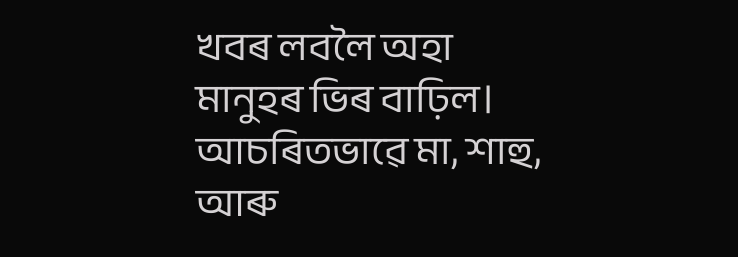খবৰ লবলৈ অহা মানুহৰ ভিৰ বাঢ়িল। আচৰিতভাৱে মা, শাহু, আৰু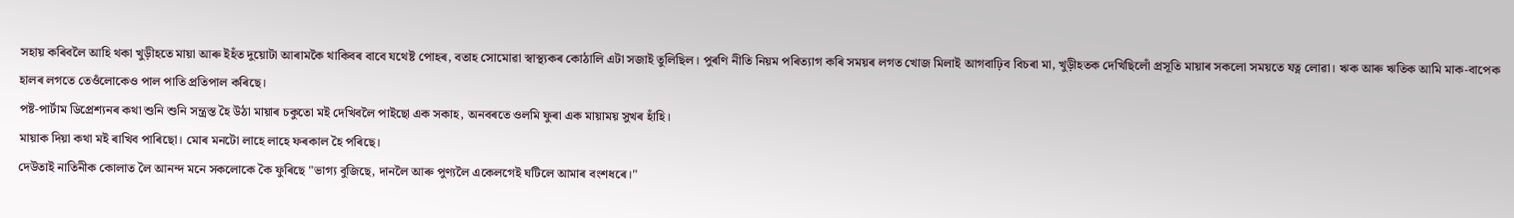সহায় কৰিবলৈ আহি থকা খুড়ীহতে মায়া আৰু ইহঁত দুয়োটা আৰামকৈ থাকিবৰ বাবে যথেষ্ট পোহৰ, বতাহ সোমোৱা স্বাস্থ্যকৰ কোঠালি এটা সজাই তুলিছিল। পুৰণি নীতি নিয়ম পৰিত্যাগ কৰি সময়ৰ লগত খোজ মিলাই আগবাঢ়িব বিচৰা মা, খুড়ীহতক দেখিছিলোঁ প্ৰসূতি মায়াৰ সকলো সময়তে যত্ন লোৱা। ঋক আৰু ঋতিক আমি মাক-বাপেক হালৰ লগতে তেওঁলোকেও পাল পাতি প্ৰতিপাল কৰিছে।
পষ্ট-পাৰ্টাম ডিপ্ৰেশ্যনৰ কথা শুনি শুনি সন্ত্ৰস্ত হৈ উঠা মায়াৰ চকুতো মই দেখিবলৈ পাইছো এক সকাহ, অনবৰতে ওলমি ফুৰা এক মায়াময় সুখৰ হাঁহি।
মায়াক দিয়া কথা মই ৰাখিব পাৰিছো। মোৰ মনটো লাহে লাহে ফৰকাল হৈ পৰিছে।
দেউতাই নাতিনীক কোলাত লৈ আনন্দ মনে সকলোকে কৈ ফুৰিছে "ভাগ্য বুজিছে, দানলৈ আৰু পুণ্যলৈ একেলগেই ঘটিলে আমাৰ বংশধৰে।"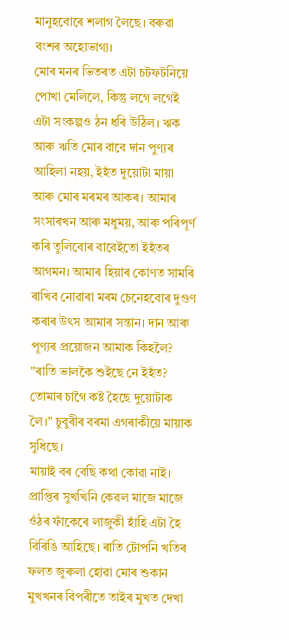মানুহবোৰে শলাগ লৈছে। বৰুৱা বংশৰ অহোভাগ্য।
মোৰ মনৰ ভিতৰত এটা চটফটনিয়ে পোখা মেলিলে, কিন্তু লগে লগেই এটা সংকল্পও ঠন ধৰি উঠিল। ঋক আৰু ঋতি মোৰ বাবে দান পুণ্যৰ আহিলা নহয়, ইহঁত দুয়োটা মায়া আৰু মোৰ মৰমৰ আকৰ। আমাৰ সংসাৰখন আৰু মধুময়, আৰু পৰিপূৰ্ণ কৰি তুলিবোৰ বাবেইতো ইহঁতৰ আগমন। আমাৰ হিয়াৰ কোণত সামৰি ৰাখিব নোৱাৰা মৰম চেনেহবোৰ দুগুণ কৰাৰ উৎস আমাৰ সন্তান। দান আৰু পূণ্যৰ প্ৰয়োজন আমাক কিহলৈ?
"ৰাতি ভালকৈ শুইছে নে ইহঁত? তোমাৰ চাগৈ কষ্ট হৈছে দুয়োটাক লৈ।" চুবুৰীৰ বৰমা এগৰাকীয়ে মায়াক সুধিছে।
মায়াই বৰ বেছি কথা কোৱা নাই। প্ৰাপ্তিৰ সুখখিনি কেৱল মাজে মাজে ওঁঠৰ ফাঁকেৰে লাজুকী হাঁহি এটা হৈ বিৰিঙি আহিছে। ৰাতি টোপনি খতিৰ ফলত জুৰুলা হোৱা মোৰ শুকান মুখখনৰ বিপৰীতে তাইৰ মুখত দেখা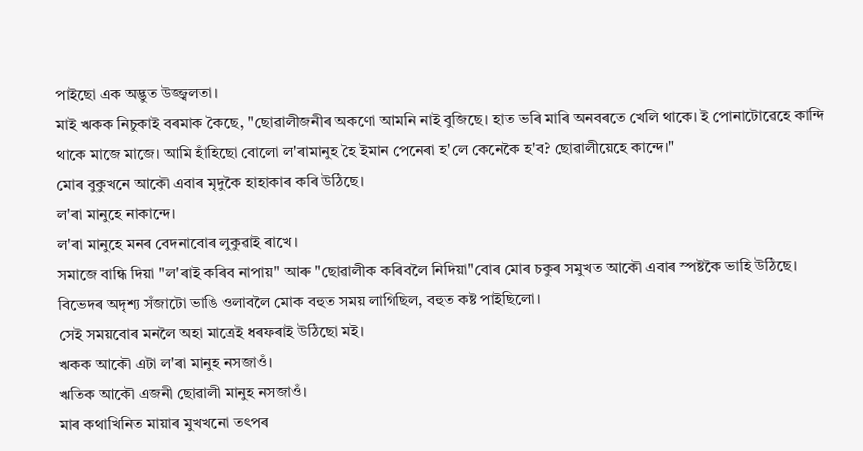পাইছো এক অদ্ভুত উজ্জ্বলতা।
মাই ঋকক নিচুকাই বৰমাক কৈছে, "ছোৱালীজনীৰ অকণো আমনি নাই বুজিছে। হাত ভৰি মাৰি অনবৰতে খেলি থাকে। ই পোনাটোৱেহে কান্দি থাকে মাজে মাজে। আমি হাঁহিছো বোলো ল'ৰামানুহ হৈ ইমান পেনেৰা হ'লে কেনেকৈ হ'ব? ছোৱালীয়েহে কান্দে।"
মোৰ বুকুখনে আকৌ এবাৰ মৃদুকৈ হাহাকাৰ কৰি উঠিছে।
ল'ৰা মানুহে নাকান্দে।
ল'ৰা মানুহে মনৰ বেদনাবোৰ লুকুৱাই ৰাখে।
সমাজে বান্ধি দিয়া "ল'ৰাই কৰিব নাপায়" আৰু "ছোৱালীক কৰিবলৈ নিদিয়া"বোৰ মোৰ চকুৰ সমুখত আকৌ এবাৰ স্পষ্টকৈ ভাহি উঠিছে।
বিভেদৰ অদৃশ্য সঁজাটো ভাঙি ওলাবলৈ মোক বহুত সময় লাগিছিল, বহুত কষ্ট পাইছিলো।
সেই সময়বোৰ মনলৈ অহা মাত্ৰেই ধৰফৰাই উঠিছো মই।
ঋকক আকৌ এটা ল'ৰা মানুহ নসজাওঁ।
ঋতিক আকৌ এজনী ছোৱালী মানুহ নসজাওঁ।
মাৰ কথাখিনিত মায়াৰ মুখখনো তৎপৰ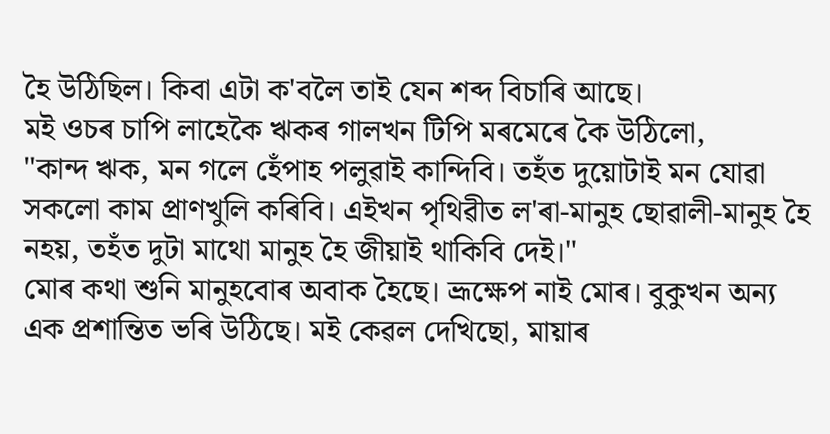হৈ উঠিছিল। কিবা এটা ক'বলৈ তাই যেন শব্দ বিচাৰি আছে।
মই ওচৰ চাপি লাহেকৈ ঋকৰ গালখন টিপি মৰমেৰে কৈ উঠিলো,
"কান্দ ঋক, মন গলে হেঁপাহ পলুৱাই কান্দিবি। তহঁত দুয়োটাই মন যোৱা সকলো কাম প্ৰাণখুলি কৰিবি। এইখন পৃথিৱীত ল'ৰা-মানুহ ছোৱালী-মানুহ হৈ নহয়, তহঁত দুটা মাথো মানুহ হৈ জীয়াই থাকিবি দেই।"
মোৰ কথা শুনি মানুহবোৰ অবাক হৈছে। ভ্ৰূক্ষেপ নাই মোৰ। বুকুখন অন্য এক প্ৰশান্তিত ভৰি উঠিছে। মই কেৱল দেখিছো, মায়াৰ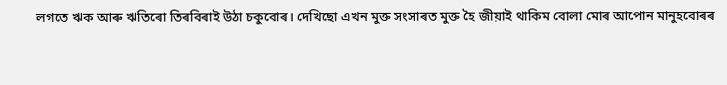লগতে ঋক আৰু ঋতিৰো তিৰবিৰাই উঠা চকুবোৰ। দেখিছো এখন মুক্ত সংসাৰত মুক্ত হৈ জীয়াই থাকিম বোলা মোৰ আপোন মানুহবোৰৰ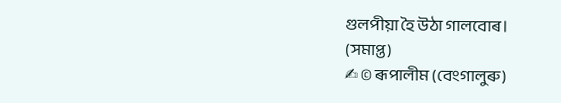গুলপীয়া হৈ উঠা গালবোৰ।
(সমাপ্ত)
✍ © ৰূপালীম (বেংগালুৰু)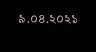৯.০৪.২০২১